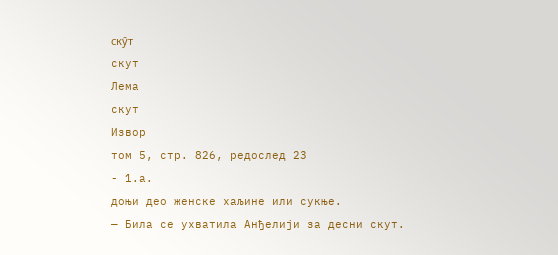ску̑т
скут
Лема
скут
Извор
том 5, стр. 826, редослед 23
- 1.а.
доњи део женске хаљине или сукње.
— Била се ухватила Анђелији за десни скут.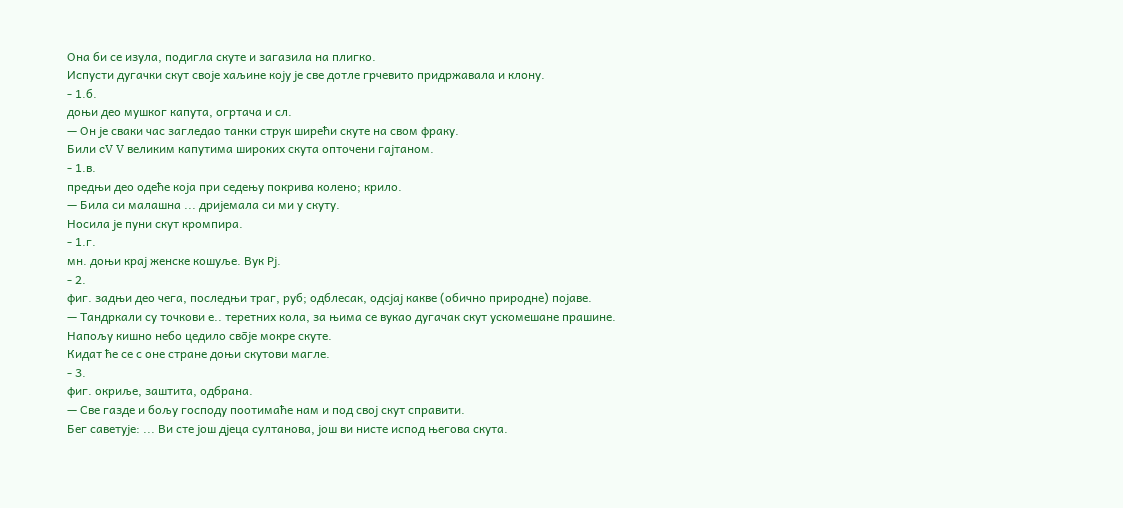Она би се изула, подигла скуте и загазила на плигко.
Испусти дугачки скут своје хаљине коју је све дотле грчевито придржавала и клону.
- 1.б.
доњи део мушког капута, огртача и сл.
— Он је сваки час загледао танки струк ширећи скуте на свом фраку.
Били cV V великим капутима широких скута опточени гајтаном.
- 1.в.
предњи део одеће која при седењу покрива колено; крило.
— Била си малашна ... дријемала си ми у скуту.
Носила је пуни скут кромпира.
- 1.г.
мн. доњи крај женске кошуље. Вук Рј.
- 2.
фиг. задњи део чега, последњи траг, руб; одблесак, одсјај какве (обично природне) појаве.
— Тандркали су точкови е.. теретних кола, за њима се вукао дугачак скут ускомешане прашине.
Напољу кишно небо цедило сво̄је мокре скуте.
Кидат ће се с оне стране доњи скутови магле.
- 3.
фиг. окриље, заштита, одбрана.
— Све газде и бољу господу поотимаће нам и под свој скут справити.
Бег саветује: ... Ви сте још дјеца султанова, још ви нисте испод његова скута.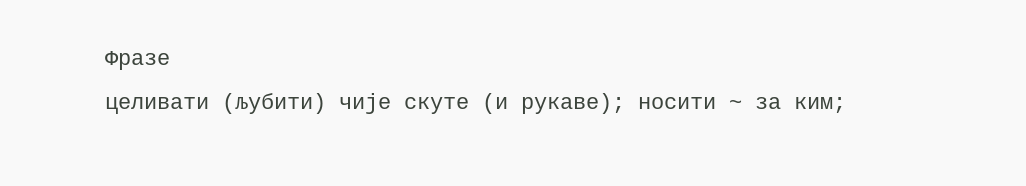Фразе
целивати (љубити) чије скуте (и рукаве); носити ~ за ким;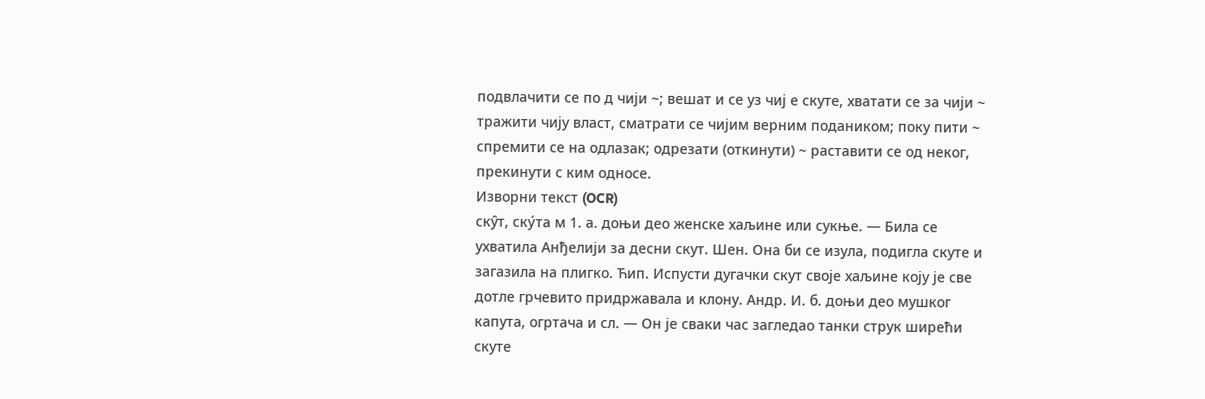подвлачити се по д чији ~; вешат и се уз чиј е скуте, хватати се за чији ~ тражити чију власт, сматрати се чијим верним подаником; поку пити ~ спремити се на одлазак; одрезати (откинути) ~ раставити се од неког, прекинути с ким односе.
Изворни текст (OCR)
ску̑т, ску́та м 1. а. доњи део женске хаљине или сукње. — Била се ухватила Анђелији за десни скут. Шен. Она би се изула, подигла скуте и загазила на плигко. Ћип. Испусти дугачки скут своје хаљине коју је све дотле грчевито придржавала и клону. Андр. И. б. доњи део мушког капута, огртача и сл. — Он је сваки час загледао танки струк ширећи скуте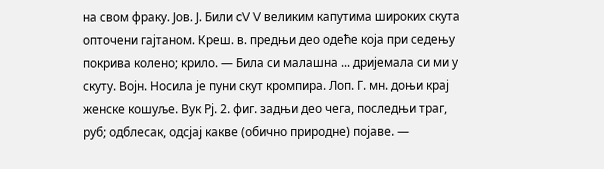на свом фраку. Јов. Ј. Били cV V великим капутима широких скута опточени гајтаном. Креш. в. предњи део одеће која при седењу покрива колено; крило. — Била си малашна ... дријемала си ми у скуту. Војн. Носила је пуни скут кромпира. Лоп. Г. мн. доњи крај женске кошуље. Вук Рј. 2. фиг. задњи део чега, последњи траг, руб; одблесак, одсјај какве (обично природне) појаве. —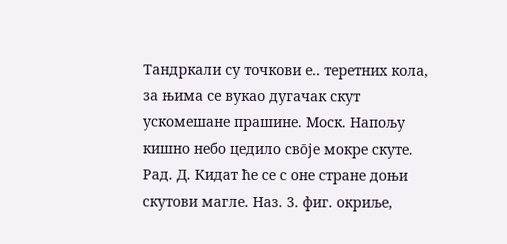Тандркали су точкови е.. теретних кола, за њима се вукао дугачак скут ускомешане прашине. Моск. Напољу кишно небо цедило сво̄је мокре скуте. Рад. Д. Кидат ће се с оне стране доњи скутови магле. Наз. 3. фиг. окриље,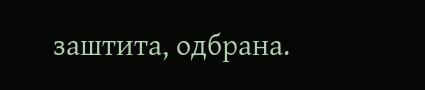заштита, одбрана.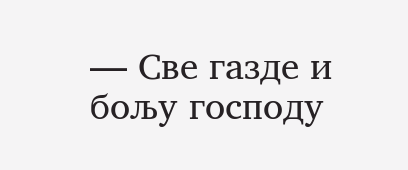— Све газде и бољу господу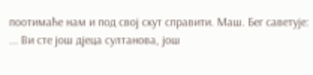поотимаће нам и под свој скут справити. Маш. Бег саветује: ... Ви сте још дјеца султанова, још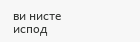ви нисте испод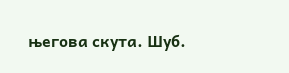његова скута. Шуб.